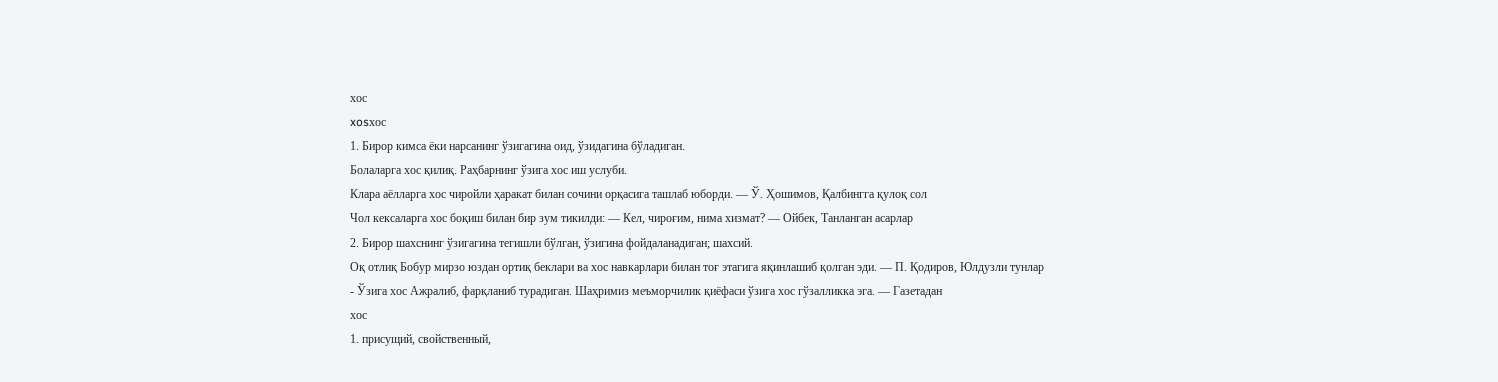хос
xosхос
1. Бирор кимса ёки нарсанинг ўзигагина оид, ўзидагина бўладиган.
Болаларга хос қилиқ. Раҳбарнинг ўзига хос иш услуби.
Клара аёлларга хос чиройли ҳаракат билан сочини орқасига ташлаб юборди. — Ў. Ҳошимов, Қалбингга қулоқ сол
Чол кексаларга хос боқиш билан бир зум тикилди: — Кел, чироғим, нима хизмат? — Ойбек, Танланган асарлар
2. Бирор шахснинг ўзигагина тегишли бўлган, ўзигина фойдаланадиган; шахсий.
Оқ отлиқ Бобур мирзо юздан ортиқ беклари ва хос навкарлари билан тоғ этагига яқинлашиб қолган эди. — П. Қодиров, Юлдузли тунлар
- Ўзига хос Ажралиб, фарқланиб турадиган. Шаҳримиз меъморчилик қиёфаси ўзига хос гўзалликка эга. — Газетадан
хос
1. присущий, свойственный,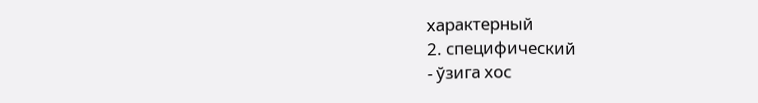характерный
2. специфический
- ўзига хос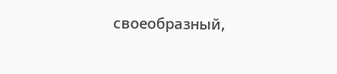своеобразный,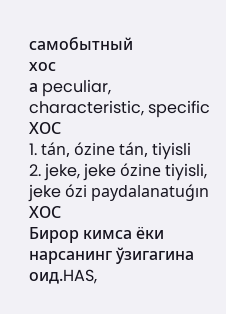самобытный
хос
а peculiar, characteristic, specific
ХОС
1. tán, ózine tán, tiyisli
2. jeke, jeke ózine tiyisli, jeke ózi paydalanatuǵın
ХОС
Бирор кимса ёки нарсанинг ўзигагина оид.HAS,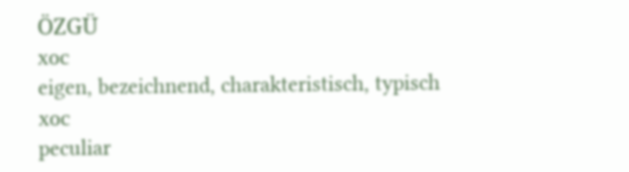ÖZGÜ
хос
eigen, bezeichnend, charakteristisch, typisch
хос
peculiar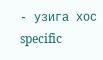- узига хос specific